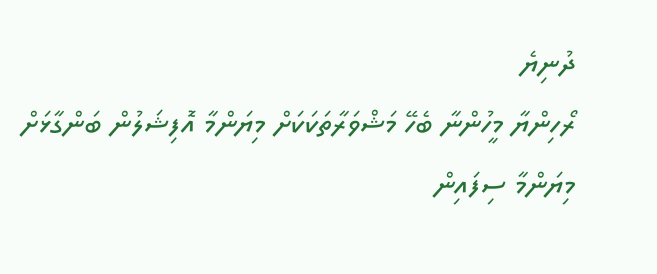ދުނިޔެ
ރޯހިންޔާ މީހުންނާ ބެހޭ މަޝްވަރާތަކަކަށް މިޔަންމާ އޮފިޝަލުން ބަންގާޅަށް
މިޔަންމާ ސިފައިން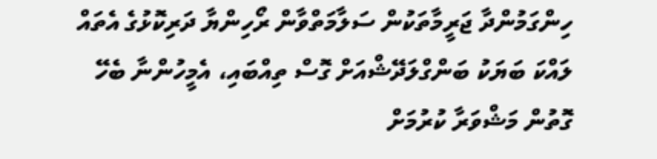ހިންގަމުންދާ ޖަރީމާތަކުން ސަލާމަތްވާން ރޯހިންޔާ ދަރިކޮޅުގެ އެތައް ލައްކަ ބަޔަކު ބަންގްލަދޭޝްއަށް ގޮސް ތިއްބައި، އެމީހުންނާ ބެހޭ ގޮތުން މަޝްވަރާ ކުރުމަށް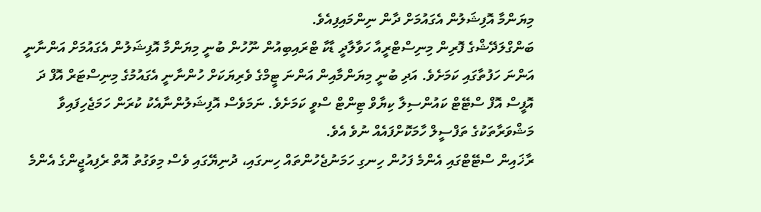މިޔަންމާ އޮފިޝަލުން އެގައުމަށް ދާން ނިންމައިފިއެވެ.
ބަންގްލަދޭޝްގެ ފޮރިން މިނިސްޓްރީއާ ހަވާލާދީ ޑާކާ ޓްރައިބިއުން ނޫހުން ބުނީ މިޔަންމާ އޮފިޝަލުން އެގައުމަށް އަންނާނީ އަންނަ ހަފުތާގައި ކަމަށެވެ. އަދި ބުނީ މިޔަންމާއިން އަންނަ ޓީމްގެ ވެރިޔަކަށް ހުންނާނީ އެގައުމުގެ މިނިސްޓަރް އޮފް ދަ އޮފީސް އޮފް ސްޓޭޓް ކައުންސިލާ ކިޔާވް ޓިންޓް ސްވީ ކަމަށެވެ. ނަމަވެސް އޮފިޝަލުންނާއެކު ކުރަން ހަމަޖެހިފައިވާ މަޝްވަރާތަކުގެ ތަފްސީލް ހާމަކޮށްފައެއް ނުވެ އެވެ.
ރާޚައިން ސްޓޭޓްގައި އެންމެ ފަހުން ހިނގި ހަމަނުޖެހުންތައް ހިނގައި، ދުނިޔޭގައި ވެސް މިވަގުތު އޮތް ރެފިއުޖީންގެ އެންމެ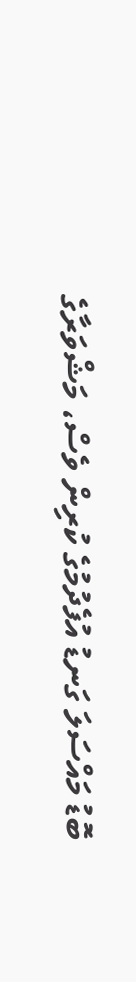ބޮޑު މައްސަލަ ގަނޑު އުފެދުމުގެ ކުރިން ވެސް، މަޝްވަރާގެ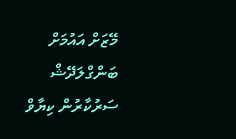މޭޒަށް އައުމަށް ބަންގްލަދޭޝް ސަރުކާރުން ކިޔާވް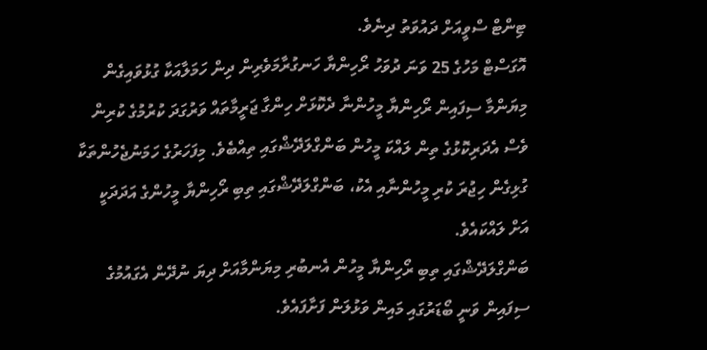ޓިންޓް ސްވީއަށް ދައުވަތު ދިނެވެ.
އޮގަސްޓް މަހުގެ 25 ވަނަ ދުވަހު ރޯހިންޔާ ހަނގުރާމަވެރިން ދިން ހަމަލާއަކާ ގުޅުވައިގެން މިޔަންމާ ސިފައިން ރޯހިންޔާ މީހުންނާ ދެކޮޅަށް ހިންގާ ޖަރީމާތައް ވަރުގަދަ ކުރުމުގެ ކުރިން ވެސް އެދަރިކޮޅުގެ ތިން ލައްކަ މީހުން ބަންގްލަދޭޝްގައި ތިއްބެވެ. މިފަހަރުގެ ހަމަނުޖެހުންތަކާ ގުޅިގެން ހިޖުރަ ކުރި މީހުންނާއި އެކު، ބަންގްލަދޭޝްގައި ތިބި ރޯހިންޔާ މީހުންގެ އަދަދަކީ އަށް ލައްކައެވެ.
ބަންގްލަދޭޝްގައި ތިބި ރޯހިންޔާ މީހުން އެނބުރި މިޔަންމާއަށް ދިޔަ ނުދޭން އެގައުމުގެ ސިފައިން ވަނީ ބޯޑަރުގައި މައިން ވަޅުލަން ފަށާފައެވެ.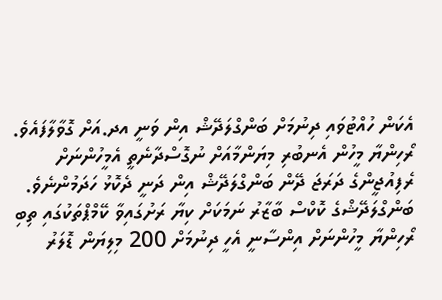އެކަން ހުއްޓުވައި ދިނުމަށް ބަންގްލަދޭޝް އިން ވަނީ އދ.އަށް ގޮވާލާފައެވެ. ރޯހިންޔާ މީހުން އެނބުރި މިޔަންމާއަށް ނުގޮސްދާނެތީ އެމީހުންނަށް ރެފިއުޖީންގެ ދަރަޖަ ދޭން ބަންގްލަދޭޝް އިން ދަނީ ދެކޮޅު ހަދަމުންނެވެ.
ބަންގްލަދޭޝްގެ ކޮކްސް ބާޒާރު ނަމަކަށް ކިޔާ ރަށުގައިވާ ކޭމްޕްތަކުގައި ތިބި ރޯހިންޔާ މީހުންނަށް އިންސާނީ އެހީ ދިނުމަށް 200 މިލިޔަން ޑޮލަރު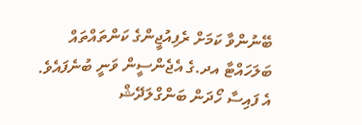ބޭނުންވާ ކަމަށް ރެފިއުޖީންގެ ކަންތައްތައް ބަލަހައްޓާ އދ.ގެ އެޖެންސީން ވަނީ ބުނެފައެވެ. އެ ފައިސާ ހޯދަން ބަންގްލަދޭޝް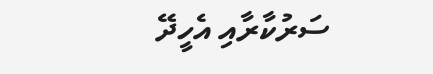ސަރުކާރާއި އެހީދޭ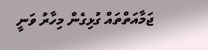ޖަމާއަތްތައް ގުޅިގެން މިހާރު ވަނީ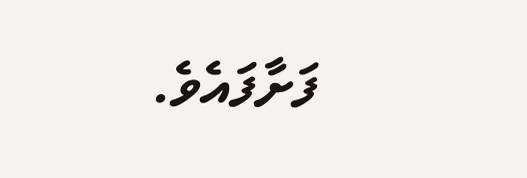ފަށާފައެވެ.